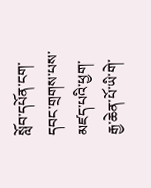སློབ་དཔོན་ངག་དབང་གྲགས་པས་མཛད་པའི་ཕྱག་རྒྱ་ཆེན་པོ་ཡི་གེ་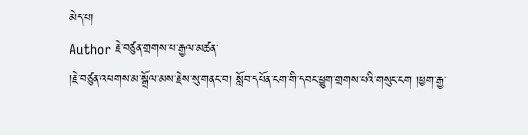མེད་པ།
Author རྗེ་བཙུན་གྲགས་པ་རྒྱལ་མཚན་
།རྗེ་བཙུན་འཕགས་མ་སྒྲོལ་མས་རྗེས་སུ་གནང་བ། སློབ་དཔོན་ངག་གི་དབང་ཕྱུག་གྲགས་པའི་གསུང་ངག །ཕྱག་རྒྱ་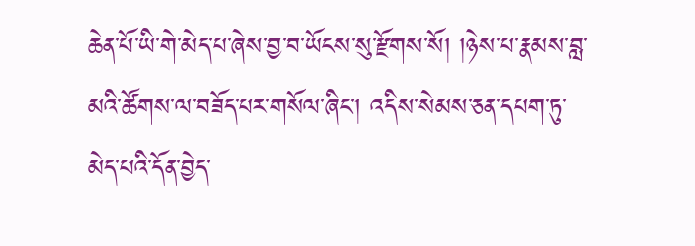ཆེན་པོ་ཡི་གེ་མེད་པ་ཞེས་བྱ་བ་ཡོངས་སུ་རྫོགས་སོ། །ཉེས་པ་རྣམས་བླ་མའི་ཚོགས་ལ་བཟོད་པར་གསོལ་ཞིང་། འདིས་སེམས་ཅན་དཔག་ཏུ་མེད་པའི་དོན་བྱེད་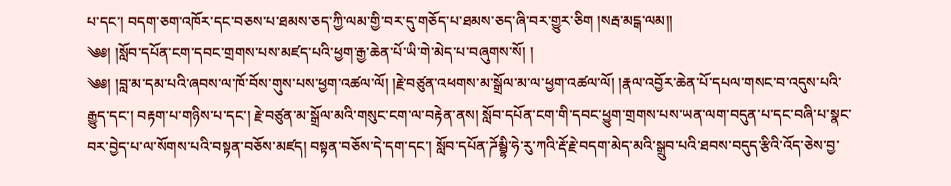པ་དང་། བདག་ཅག་འཁོར་དང་བཅས་པ་ཐམས་ཅད་ཀྱི་ལམ་གྱི་བར་དུ་གཅོད་པ་ཐམས་ཅད་ཞི་བར་གྱུར་ཅིག །སརྦ་མངྒ་ལམ།།
༄༅། །སློབ་དཔོན་ངག་དབང་གྲགས་པས་མཛད་པའི་ཕྱག་རྒྱ་ཆེན་པོ་ཡི་གེ་མེད་པ་བཞུགས་སོ། །
༄༅། །བླ་མ་དམ་པའི་ཞབས་ལ་ཁོ་བོས་གུས་པས་ཕྱག་འཚལ་ལོ། །རྗེ་བཙུན་འཕགས་མ་སྒྲོལ་མ་ལ་ཕྱག་འཚལ་ལོ། །རྣལ་འབྱོར་ཆེན་པོ་དཔལ་གསང་བ་འདུས་པའི་རྒྱུད་དང་། བརྟག་པ་གཉིས་པ་དང་། རྗེ་བཙུན་མ་སྒྲོལ་མའི་གསུང་ངག་ལ་བརྟེན་ནས། སློབ་དཔོན་ངག་གི་དབང་ཕྱུག་གྲགས་པས་ཡན་ལག་བདུན་པ་དང་བཞི་པ་སྣང་བར་བྱེད་པ་ལ་སོགས་པའི་བསྟན་བཅོས་མཛད། བསྟན་བཅོས་དེ་དག་དང་། སློབ་དཔོན་ཌོམྦྷི་ཧེ་རུ་ཀའི་རྡོ་རྗེ་བདག་མེད་མའི་སྒྲུབ་པའི་ཐབས་བདུད་རྩིའི་འོད་ཅེས་བྱ་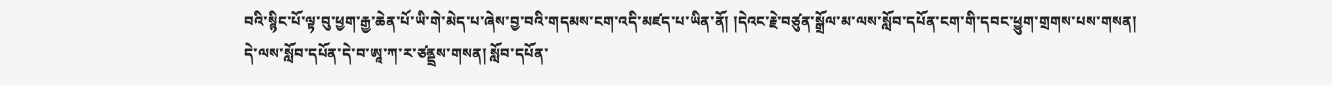བའི་སྙིང་པོ་ལྟ་བུ་ཕྱག་རྒྱ་ཆེན་པོ་ཡི་གེ་མེད་པ་ཞེས་བྱ་བའི་གདམས་ངག་འདི་མཛད་པ་ཡིན་ནོ། །དེའང་རྗེ་བཙུན་སྒྲོལ་མ་ལས་སློབ་དཔོན་ངག་གི་དབང་ཕྱུག་གྲགས་པས་གསན། དེ་ལས་སློབ་དཔོན་དེ་བ་ཨཱ་ཀ་ར་ཙནྡྲས་གསན། སློབ་དཔོན་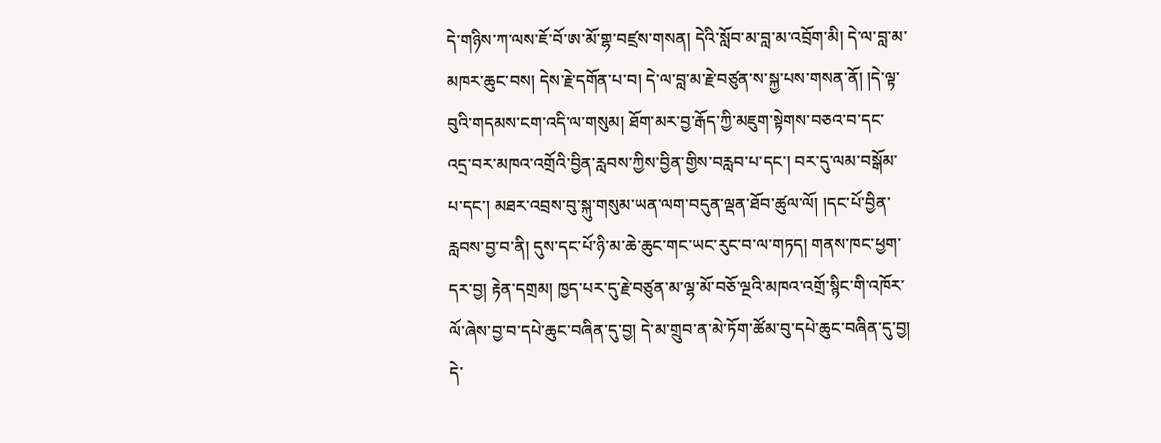དེ་གཉིས་ཀ་ལས་ཇོ་བོ་ཨ་མོ་གྷ་བཛྲས་གསན། དེའི་སློབ་མ་བླ་མ་འབྲོག་མི། དེ་ལ་བླ་མ་མཁར་ཆུང་བས། དེས་རྗེ་དགོན་པ་བ། དེ་ལ་བླ་མ་རྗེ་བཙུན་ས་སྐྱ་པས་གསན་ནོ། །དེ་ལྟ་བུའི་གདམས་ངག་འདི་ལ་གསུམ། ཐོག་མར་བྱ་རྒོད་ཀྱི་མཇུག་སྟེགས་བཅའ་བ་དང་འདྲ་བར་མཁའ་འགྲོའི་བྱིན་རླབས་ཀྱིས་བྱིན་གྱིས་བརླབ་པ་དང་། བར་དུ་ལམ་བསྒོམ་པ་དང་། མཐར་འབྲས་བུ་སྐུ་གསུམ་ཡན་ལག་བདུན་ལྡན་ཐོབ་ཚུལ་ལོ། །དང་པོ་བྱིན་རླབས་བྱ་བ་ནི། དུས་དང་པོ་ཉི་མ་ཆེ་ཆུང་གང་ཡང་རུང་བ་ལ་གཏད། གནས་ཁང་ཕྱག་དར་བྱ། རྟེན་དགྲམ། ཁྱད་པར་དུ་རྗེ་བཙུན་མ་ལྷ་མོ་བཅོ་ལྔའི་མཁའ་འགྲོ་སྙིང་གི་འཁོར་ལོ་ཞེས་བྱ་བ་དཔེ་ཆུང་བཞིན་དུ་བྱ། དེ་མ་གྲུབ་ན་མེ་ཏོག་ཚོམ་བུ་དཔེ་ཆུང་བཞིན་དུ་བྱ། དེ་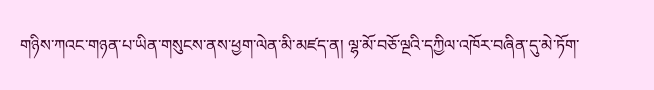གཉིས་ཀའང་གཉན་པ་ཡིན་གསུངས་ནས་ཕྱག་ལེན་མི་མཛད་ན། ལྷ་མོ་བཅོ་ལྔའི་དཀྱིལ་འཁོར་བཞིན་དུ་མེ་ཏོག་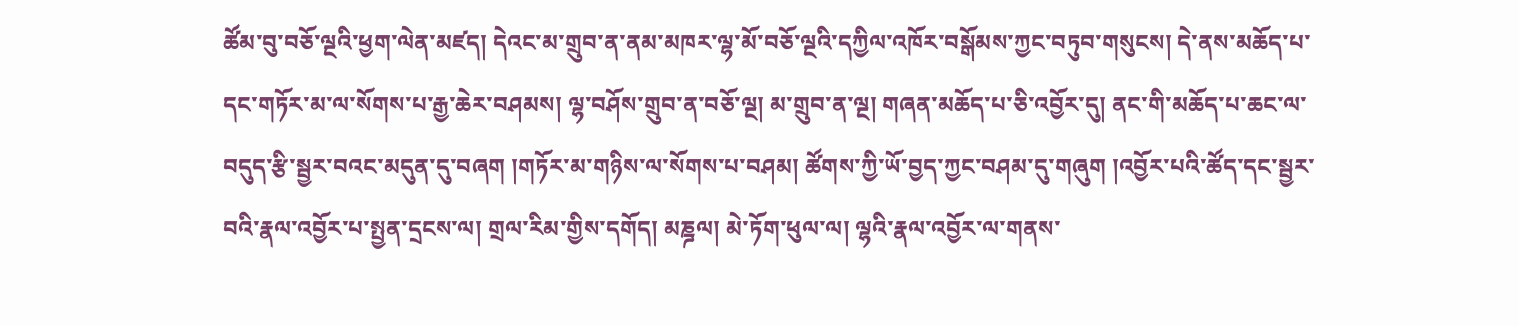ཚོམ་བུ་བཅོ་ལྔའི་ཕྱག་ལེན་མཛད། དེའང་མ་གྲུབ་ན་ནམ་མཁར་ལྷ་མོ་བཅོ་ལྔའི་དཀྱིལ་འཁོར་བསྒོམས་ཀྱང་བཏུབ་གསུངས། དེ་ནས་མཆོད་པ་དང་གཏོར་མ་ལ་སོགས་པ་རྒྱ་ཆེར་བཤམས། ལྷ་བཤོས་གྲུབ་ན་བཅོ་ལྔ། མ་གྲུབ་ན་ལྔ། གཞན་མཆོད་པ་ཅི་འབྱོར་དུ། ནང་གི་མཆོད་པ་ཆང་ལ་བདུད་རྩི་སྦྱར་བའང་མདུན་དུ་བཞག །གཏོར་མ་གཉིས་ལ་སོགས་པ་བཤམ། ཚོགས་ཀྱི་ཡོ་བྱད་ཀྱང་བཤམ་དུ་གཞུག །འབྱོར་པའི་ཚོད་དང་སྦྱར་བའི་རྣལ་འབྱོར་པ་སྤྱན་དྲངས་ལ། གྲལ་རིམ་གྱིས་དགོད། མཎྜལ། མེ་ཏོག་ཕུལ་ལ། ལྷའི་རྣལ་འབྱོར་ལ་གནས་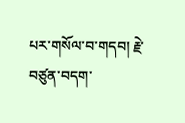པར་གསོལ་བ་གདབ། རྗེ་བཙུན་བདག་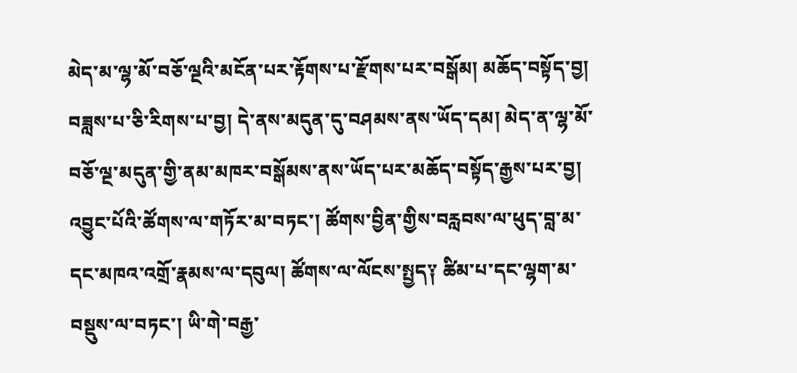མེད་མ་ལྷ་མོ་བཅོ་ལྔའི་མངོན་པར་རྟོགས་པ་རྫོགས་པར་བསྒོམ། མཆོད་བསྟོད་བྱ། བཟླས་པ་ཅི་རིགས་པ་བྱ། དེ་ནས་མདུན་དུ་བཤམས་ནས་ཡོད་དམ། མེད་ན་ལྷ་མོ་བཅོ་ལྔ་མདུན་གྱི་ནམ་མཁར་བསྒོམས་ནས་ཡོད་པར་མཆོད་བསྟོད་རྒྱས་པར་བྱ། འབྱུང་པོའི་ཚོགས་ལ་གཏོར་མ་བཏང་། ཚོགས་བྱིན་གྱིས་བརླབས་ལ་ཕུད་བླ་མ་དང་མཁའ་འགྲོ་རྣམས་ལ་དབུལ། ཚོགས་ལ་ལོངས་སྤྱད༑ ཚིམ་པ་དང་ལྷག་མ་བསྡུས་ལ་བཏང་། ཡི་གེ་བརྒྱ་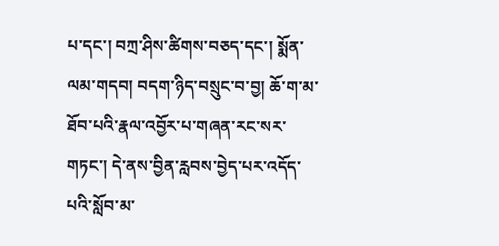པ་དང་། བཀྲ་ཤིས་ཚིགས་བཅད་དང་། སྨོན་ལམ་གདབ། བདག་ཉིད་བསྲུང་བ་བྱ། ཆོ་ག་མ་ཐོབ་པའི་རྣལ་འབྱོར་པ་གཞན་རང་སར་གཏང་། དེ་ནས་བྱིན་རླབས་བྱེད་པར་འདོད་པའི་སློབ་མ་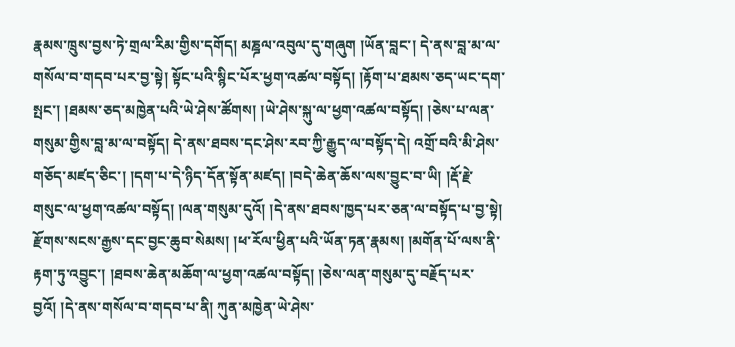རྣམས་ཁྲུས་བྱས་ཏེ་གྲལ་རིམ་གྱིས་དགོད། མཎྜལ་འབུལ་དུ་གཞུག །ཡོན་བླང་། དེ་ནས་བླ་མ་ལ་གསོལ་བ་གདབ་པར་བྱ་སྟེ། སྟོང་པའི་སྙིང་པོར་ཕྱག་འཚལ་བསྟོད། །རྟོག་པ་ཐམས་ཅད་ཡང་དག་སྤང་། །ཐམས་ཅད་མཁྱེན་པའི་ཡེ་ཤེས་ཚོགས། །ཡེ་ཤེས་སྐུ་ལ་ཕྱག་འཚལ་བསྟོད། །ཅེས་པ་ལན་གསུམ་གྱིས་བླ་མ་ལ་བསྟོད། དེ་ནས་ཐབས་དང་ཤེས་རབ་ཀྱི་རྒྱུད་ལ་བསྟོད་དེ། འགྲོ་བའི་མི་ཤེས་གཅོད་མཛད་ཅིང་། །དག་པ་དེ་ཉིད་དོན་སྟོན་མཛད། །བདེ་ཆེན་ཆོས་ལས་བྱུང་བ་ཡི། །རྡོ་རྗེ་གསུང་ལ་ཕྱག་འཚལ་བསྟོད། །ལན་གསུམ་དུའོ། །དེ་ནས་ཐབས་ཁྱད་པར་ཅན་ལ་བསྟོད་པ་བྱ་སྟེ། རྫོགས་སངས་རྒྱས་དང་བྱང་ཆུབ་སེམས། །ཕ་རོལ་ཕྱིན་པའི་ཡོན་ཏན་རྣམས། །མགོན་པོ་ལས་ནི་རྟག་ཏུ་འབྱུང་། །ཐབས་ཆེན་མཆོག་ལ་ཕྱག་འཚལ་བསྟོད། །ཅེས་ལན་གསུམ་དུ་བརྗོད་པར་བྱའོ། །དེ་ནས་གསོལ་བ་གདབ་པ་ནི། ཀུན་མཁྱེན་ཡེ་ཤེས་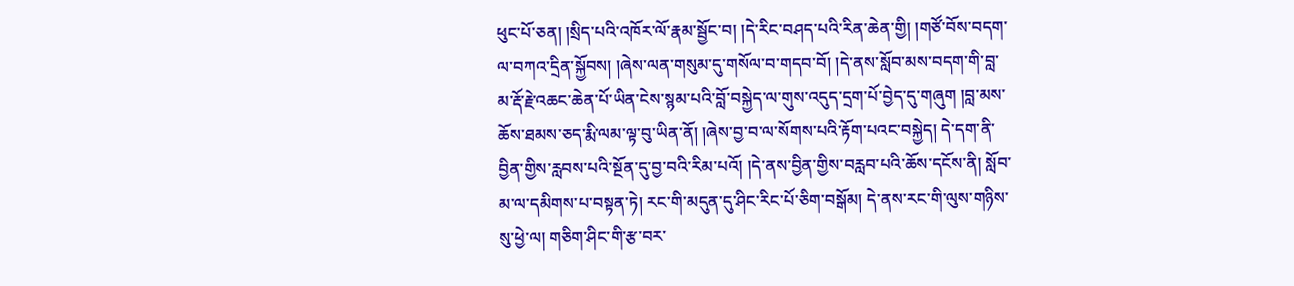ཕུང་པོ་ཅན། །སྲིད་པའི་འཁོར་ལོ་རྣམ་སྦྱོང་བ། །དེ་རིང་བཤད་པའི་རིན་ཆེན་གྱི། །གཙོ་བོས་བདག་ལ་བཀའ་དྲིན་སྐྱོབས། །ཞེས་ལན་གསུམ་དུ་གསོལ་བ་གདབ་བོ། །དེ་ནས་སློབ་མས་བདག་གི་བླ་མ་རྡོ་རྗེ་འཆང་ཆེན་པོ་ཡིན་ངེས་སྙམ་པའི་བློ་བསྐྱེད་ལ་གུས་འདུད་དྲག་པོ་བྱེད་དུ་གཞུག །བླ་མས་ཆོས་ཐམས་ཅད་རྨི་ལམ་ལྟ་བུ་ཡིན་ནོ། །ཞེས་བྱ་བ་ལ་སོགས་པའི་རྟོག་པའང་བསྐྱེད། དེ་དག་ནི་བྱིན་གྱིས་རླབས་པའི་སྔོན་དུ་བྱ་བའི་རིམ་པའོ། །དེ་ནས་བྱིན་གྱིས་བརླབ་པའི་ཆོས་དངོས་ནི། སློབ་མ་ལ་དམིགས་པ་བསྟན་ཏེ། རང་གི་མདུན་དུ་ཤིང་རིང་པོ་ཅིག་བསྒོམ། དེ་ནས་རང་གི་ལུས་གཉིས་སུ་ཕྱེ་ལ། གཅིག་ཤིང་གི་རྩ་བར་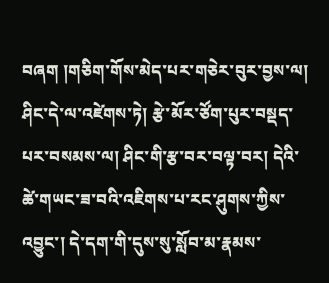བཞག །གཅིག་གོས་མེད་པར་གཅེར་བུར་བྱས་ལ། ཤིང་དེ་ལ་འཛེགས་ཏེ། རྩེ་མོར་ཙོག་པུར་བསྡད་པར་བསམས་ལ། ཤིང་གི་རྩ་བར་བལྟ་བར། དེའི་ཚེ་གཡང་ཟ་བའི་འཇིགས་པ་རང་ཤུགས་ཀྱིས་འབྱུང་། དེ་དག་གི་དུས་སུ་སློབ་མ་རྣམས་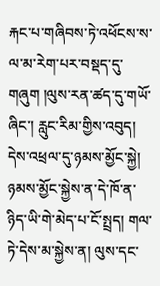རྐང་པ་གཞིབས་ཏེ་འཕོངས་ས་ལ་མ་རེག་པར་བསྡད་དུ་གཞུག །ལུས་རན་ཚད་དུ་གཡོ་ཞིང་། རླུང་རིམ་གྱིས་འབུད། དེས་འཕྲལ་དུ་ཉམས་མྱོང་སྐྱེ། ཉམས་མྱོང་སྐྱེས་ན་དེ་ཁོ་ན་ཉིད་ཡི་གེ་མེད་པ་ངོ་སྤྲད། གལ་ཏེ་དེས་མ་སྐྱེས་ན། ལུས་དང་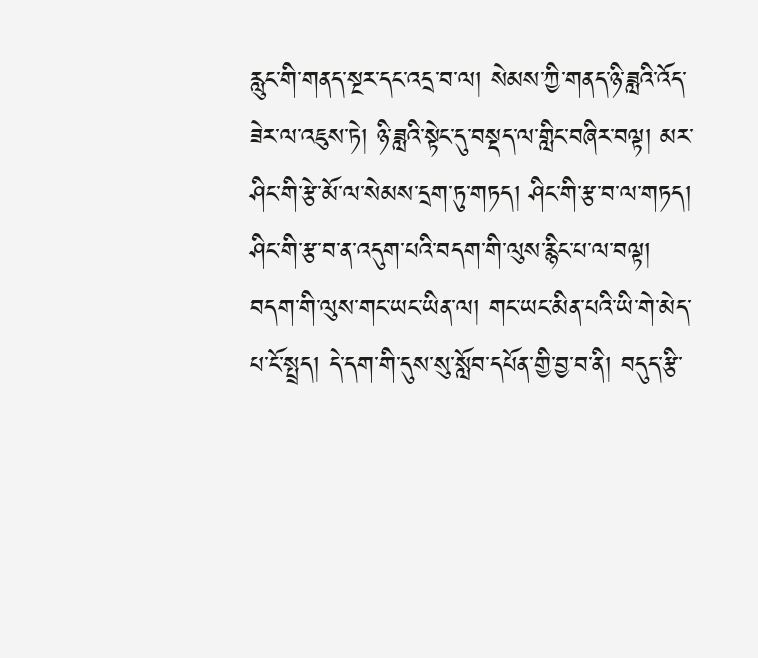རླུང་གི་གནད་སྔར་དང་འདྲ་བ་ལ། སེམས་ཀྱི་གནད་ཉི་ཟླའི་འོད་ཟེར་ལ་འཇུས་ཏེ། ཉི་ཟླའི་སྟེང་དུ་བསྡད་ལ་གླིང་བཞིར་བལྟ། མར་ཤིང་གི་རྩེ་མོ་ལ་སེམས་དྲག་ཏུ་གཏད། ཤིང་གི་རྩ་བ་ལ་གཏད། ཤིང་གི་རྩ་བ་ན་འདུག་པའི་བདག་གི་ལུས་རྙིང་པ་ལ་བལྟ། བདག་གི་ལུས་གང་ཡང་ཡིན་ལ། གང་ཡང་མིན་པའི་ཡི་གེ་མེད་པ་ངོ་སྤྲད། དེ་དག་གི་དུས་སུ་སློབ་དཔོན་གྱི་བྱ་བ་ནི། བདུད་རྩི་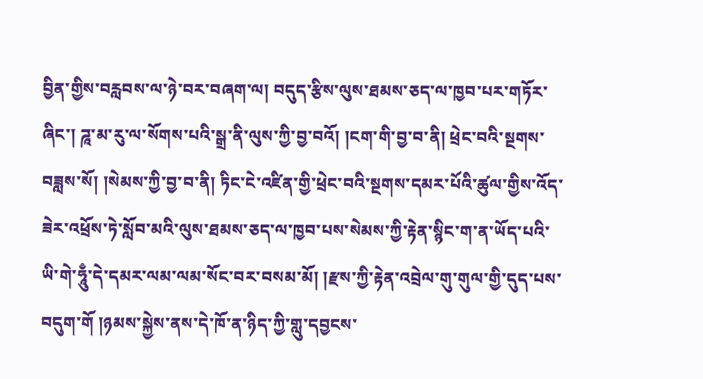བྱིན་གྱིས་བརླབས་ལ་ཉེ་བར་བཞག་ལ། བདུད་རྩིས་ལུས་ཐམས་ཅད་ལ་ཁྱབ་པར་གཏོར་ཞིང་། ཌཱ་མ་རུ་ལ་སོགས་པའི་སྒྲ་ནི་ལུས་ཀྱི་བྱ་བའོ། །ངག་གི་བྱ་བ་ནི། ཕྲེང་བའི་སྔགས་བཟླས་སོ། །སེམས་ཀྱི་བྱ་བ་ནི། ཏིང་ངེ་འཛིན་གྱི་ཕྲེང་བའི་སྔགས་དམར་པོའི་ཚུལ་གྱིས་འོད་ཟེར་འཕྲོས་ཏེ་སློབ་མའི་ལུས་ཐམས་ཅད་ལ་ཁྱབ་པས་སེམས་ཀྱི་རྟེན་སྙིང་ག་ན་ཡོད་པའི་ཡི་གེ་ཧཱུྃ་དེ་དམར་ལམ་ལམ་སོང་བར་བསམ་མོ། །རྫས་ཀྱི་རྟེན་འབྲེལ་གུ་གུལ་གྱི་དུད་པས་བདུག་གོ །ཉམས་སྐྱེས་ནས་དེ་ཁོ་ན་ཉིད་ཀྱི་གླུ་དབྱངས་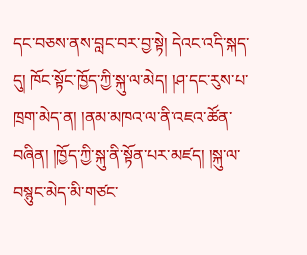དང་བཅས་ནས་བླང་བར་བྱ་སྟེ། དེའང་འདི་སྐད་དུ། ཁོང་སྟོང་ཁྱོད་ཀྱི་སྐུ་ལ་མེད། །ཤ་དང་རུས་པ་ཁྲག་མེད་ན། །ནམ་མཁའ་ལ་ནི་འཇའ་ཚོན་བཞིན། །ཁྱོད་ཀྱི་སྐུ་ནི་སྟོན་པར་མཛད། །སྐུ་ལ་བསྙུང་མེད་མི་གཙང་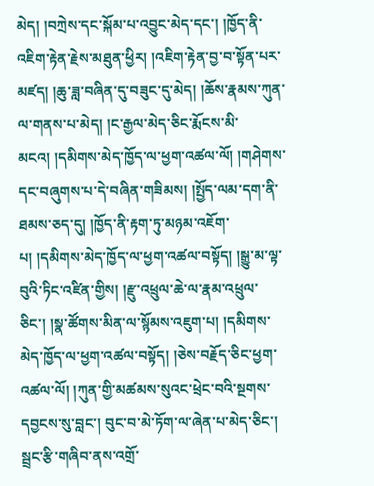མེད། །བཀྲེས་དང་སྐོམ་པ་འབྱུང་མེད་དང་། །ཁྱོད་ནི་འཇིག་རྟེན་རྗེས་མཐུན་ཕྱིར། །འཇིག་རྟེན་བྱ་བ་སྟོན་པར་མཛད། །ཆུ་ཟླ་བཞིན་དུ་བཟུང་དུ་མེད། །ཆོས་རྣམས་ཀུན་ལ་གནས་པ་མེད། །ང་རྒྱལ་མེད་ཅིང་རྨོངས་མི་མངའ། །དམིགས་མེད་ཁྱོད་ལ་ཕྱག་འཚལ་ལོ། །གཤེགས་དང་བཞུགས་པ་དེ་བཞིན་གཟིམས། །སྤྱོད་ལམ་དག་ནི་ཐམས་ཅད་དུ། །ཁྱོད་ནི་རྟག་ཏུ་མཉམ་འཇོག་པ། །དམིགས་མེད་ཁྱོད་ལ་ཕྱག་འཚལ་བསྟོད། །སྒྱུ་མ་ལྟ་བུའི་ཏིང་འཛིན་གྱིས། །རྫུ་འཕྲུལ་ཆེ་ལ་རྣམ་འཕྲུལ་ཅིང་། །སྣ་ཚོགས་མིན་ལ་སྙོམས་འཇུག་པ། །དམིགས་མེད་ཁྱོད་ལ་ཕྱག་འཚལ་བསྟོད། །ཅེས་བརྗོད་ཅིང་ཕྱག་འཚལ་ལོ། །ཀུན་གྱི་མཚམས་སུའང་ཕྲེང་བའི་སྔགས་དབྱངས་སུ་བླང་། བུང་བ་མེ་ཏོག་ལ་ཞེན་པ་མེད་ཅིང་། སྦྲང་རྩི་གཞིབ་ནས་འགྲོ་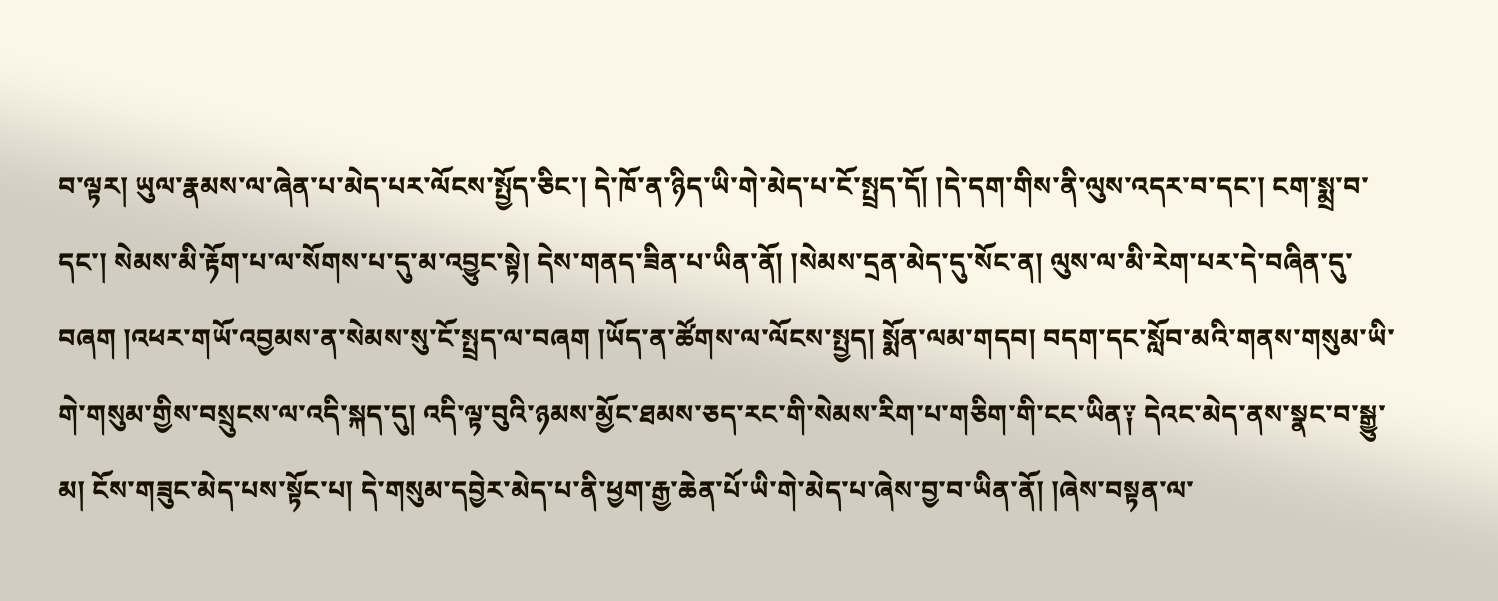བ་ལྟར། ཡུལ་རྣམས་ལ་ཞེན་པ་མེད་པར་ལོངས་སྤྱོད་ཅིང་། དེ་ཁོ་ན་ཉིད་ཡི་གེ་མེད་པ་ངོ་སྤྲད་དོ། །དེ་དག་གིས་ནི་ལུས་འདར་བ་དང་། ངག་སྨྲ་བ་དང་། སེམས་མི་རྟོག་པ་ལ་སོགས་པ་དུ་མ་འབྱུང་སྟེ། དེས་གནད་ཟིན་པ་ཡིན་ནོ། །སེམས་དྲན་མེད་དུ་སོང་ན། ལུས་ལ་མི་རེག་པར་དེ་བཞིན་དུ་བཞག །འཕར་གཡོ་འབྱམས་ན་སེམས་སུ་ངོ་སྤྲད་ལ་བཞག །ཡོད་ན་ཚོགས་ལ་ལོངས་སྤྱད། སྨོན་ལམ་གདབ། བདག་དང་སློབ་མའི་གནས་གསུམ་ཡི་གེ་གསུམ་གྱིས་བསྲུངས་ལ་འདི་སྐད་དུ། འདི་ལྟ་བུའི་ཉམས་མྱོང་ཐམས་ཅད་རང་གི་སེམས་རིག་པ་གཅིག་གི་ངང་ཡིན༑ དེའང་མེད་ནས་སྣང་བ་སྒྱུ་མ། ངོས་གཟུང་མེད་པས་སྟོང་པ། དེ་གསུམ་དབྱེར་མེད་པ་ནི་ཕྱག་རྒྱ་ཆེན་པོ་ཡི་གེ་མེད་པ་ཞེས་བྱ་བ་ཡིན་ནོ། །ཞེས་བསྟན་ལ་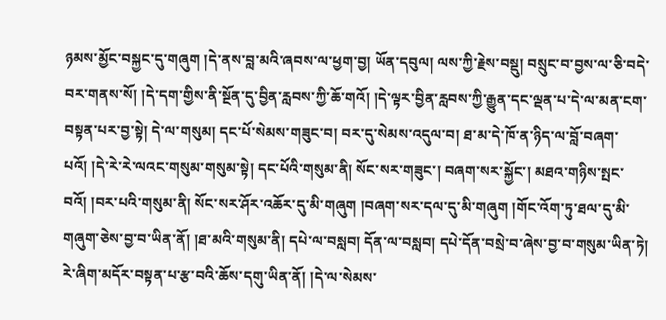ཉམས་མྱོང་བསྐྱང་དུ་གཞུག །དེ་ནས་བླ་མའི་ཞབས་ལ་ཕྱག་བྱ། ཡོན་དབུལ། ལས་ཀྱི་རྗེས་བསྡུ། བསྲུང་བ་བྱས་ལ་ཅི་བདེ་བར་གནས་སོ། །དེ་དག་གྱིས་ནི་སྔོན་དུ་བྱིན་རླབས་ཀྱི་ཆོ་གའོ། །དེ་ལྟར་བྱིན་རླབས་ཀྱི་རྒྱུན་དང་ལྡན་པ་དེ་ལ་མན་ངག་བསྟན་པར་བྱ་སྟེ། དེ་ལ་གསུམ། དང་པོ་སེམས་གཟུང་བ། བར་དུ་སེམས་འདུལ་བ། ཐ་མ་དེ་ཁོ་ན་ཉིད་ལ་བློ་བཞག་པའོ། །དེ་རེ་རེ་ལའང་གསུམ་གསུམ་སྟེ། དང་པོའི་གསུམ་ནི། སོང་སར་གཟུང་། བཞག་སར་སྐྱོང་། མཐའ་གཉིས་སྤང་བའོ། །བར་པའི་གསུམ་ནི། སོང་སར་ཤོར་འཆོར་དུ་མི་གཞུག །བཞག་སར་དལ་དུ་མི་གཞུག །གོང་འོག་ཏུ་ཐལ་དུ་མི་གཞུག་ཅེས་བྱ་བ་ཡིན་ནོ། །ཐ་མའི་གསུམ་ནི། དཔེ་ལ་བསླབ། དོན་ལ་བསླབ། དཔེ་དོན་བསྲེ་བ་ཞེས་བྱ་བ་གསུམ་ཡིན་ཏེ། རེ་ཞིག་མདོར་བསྟན་པ་རྩ་བའི་ཆོས་དགུ་ཡིན་ནོ། །དེ་ལ་སེམས་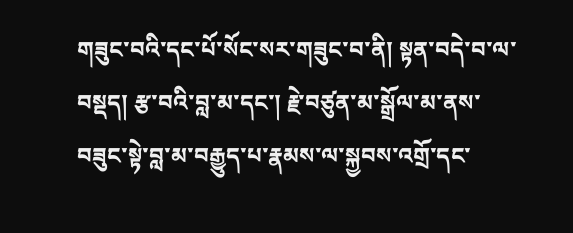གཟུང་བའི་དང་པོ་སོང་སར་གཟུང་བ་ནི། སྟན་བདེ་བ་ལ་བསྡད། རྩ་བའི་བླ་མ་དང་། རྗེ་བཙུན་མ་སྒྲོལ་མ་ནས་བཟུང་སྟེ་བླ་མ་བརྒྱུད་པ་རྣམས་ལ་སྐྱབས་འགྲོ་དང་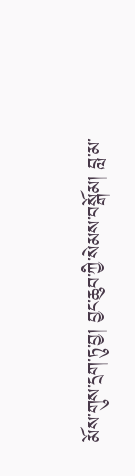མོས་གུས་དྲག་ཏུ་བྱ། བྱང་ཆུབ་ཀྱི་སེམས་བསྒོམ། བླ་མ་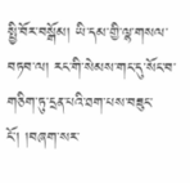སྤྱི་བོར་བསྒོམ། ཡི་དམ་གྱི་ལྷ་གསལ་བཏབ་ལ། རང་གི་སེམས་གང་དུ་སོང་བ་གཅིག་ཏུ་དྲན་པའི་ཐག་པས་བཟུང་ངོ་། །བཞག་སར་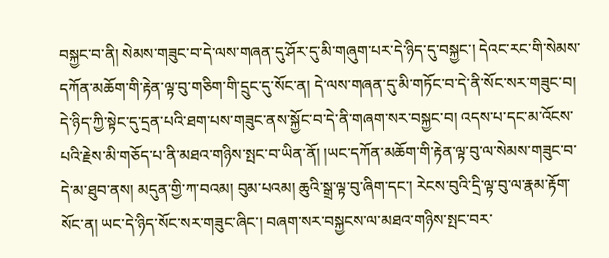བསྐྱང་བ་ནི། སེམས་གཟུང་བ་དེ་ལས་གཞན་དུ་ཤོར་དུ་མི་གཞུག་པར་དེ་ཉིད་དུ་བསྐྱང་། དེའང་རང་གི་སེམས་དཀོན་མཆོག་གི་རྟེན་ལྟ་བུ་གཅིག་གི་དྲུང་དུ་སོང་ན། དེ་ལས་གཞན་དུ་མི་གཏོང་བ་དེ་ནི་སོང་སར་གཟུང་བ། དེ་ཉིད་ཀྱི་སྟེང་དུ་དྲན་པའི་ཐག་པས་གཟུང་ནས་སྐྱོང་བ་དེ་ནི་གཞག་སར་བསྐྱང་བ། འདས་པ་དང་མ་འོངས་པའི་རྗེས་མི་གཅོད་པ་ནི་མཐའ་གཉིས་སྤང་བ་ཡིན་ནོ། །ཡང་དཀོན་མཆོག་གི་རྟེན་ལྟ་བུ་ལ་སེམས་གཟུང་བ་དེ་མ་ཐུབ་ནས། མདུན་གྱི་ཀ་བའམ། བུམ་པའམ། ཆུའི་སྒྲ་ལྟ་བུ་ཞིག་དང་། རེངས་བུའི་དྲི་ལྟ་བུ་ལ་རྣམ་རྟོག་སོང་ན། ཡང་དེ་ཉིད་སོང་སར་གཟུང་ཞིང་། བཞག་སར་བསྐྱངས་ལ་མཐའ་གཉིས་སྤང་བར་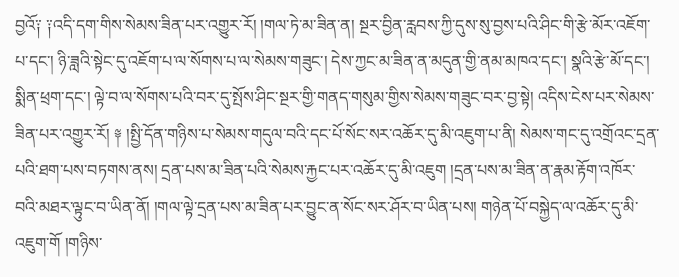བྱའོ༑ ༑འདི་དག་གིས་སེམས་ཟིན་པར་འགྱུར་རོ། །གལ་ཏེ་མ་ཟིན་ན། སྔར་བྱིན་རླབས་ཀྱི་དུས་སུ་བྱས་པའི་ཤིང་གི་རྩེ་མོར་འཇོག་པ་དང་། ཉི་ཟླའི་སྟེང་དུ་འཇོག་པ་ལ་སོགས་པ་ལ་སེམས་གཟུང་། དེས་ཀྱང་མ་ཟིན་ན་མདུན་གྱི་ནམ་མཁའ་དང་། སྣའི་རྩེ་མོ་དང་། སྨིན་ཕྲག་དང་། ལྟེ་བ་ལ་སོགས་པའི་བར་དུ་སྤོས་ཤིང་སྔར་གྱི་གནད་གསུམ་གྱིས་སེམས་གཟུང་བར་བྱ་སྟེ། འདིས་ངེས་པར་སེམས་ཟིན་པར་འགྱུར་རོ། ༈ །སྤྱི་དོན་གཉིས་པ་སེམས་གདུལ་བའི་དང་པོ་སོང་སར་འཆོར་དུ་མི་འཇུག་པ་ནི། སེམས་གང་དུ་འགྲོའང་དྲན་པའི་ཐག་པས་བཏགས་ནས། དྲན་པས་མ་ཟིན་པའི་སེམས་རྐྱང་པར་འཆོར་དུ་མི་འཇུག །དྲན་པས་མ་ཟིན་ན་རྣམ་རྟོག་འཁོར་བའི་མཐར་ལྟུང་བ་ཡིན་ནོ། །གལ་ལྟེ་དྲན་པས་མ་ཟིན་པར་བྱུང་ན་སོང་སར་ཤོར་བ་ཡིན་པས། གཉེན་པོ་བསྐྱེད་ལ་འཆོར་དུ་མི་འཇུག་གོ །གཉིས་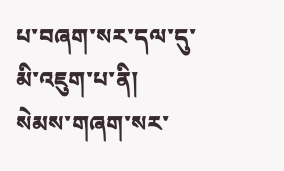པ་བཞག་སར་དལ་དུ་མི་འཇུག་པ་ནི། སེམས་གཞག་སར་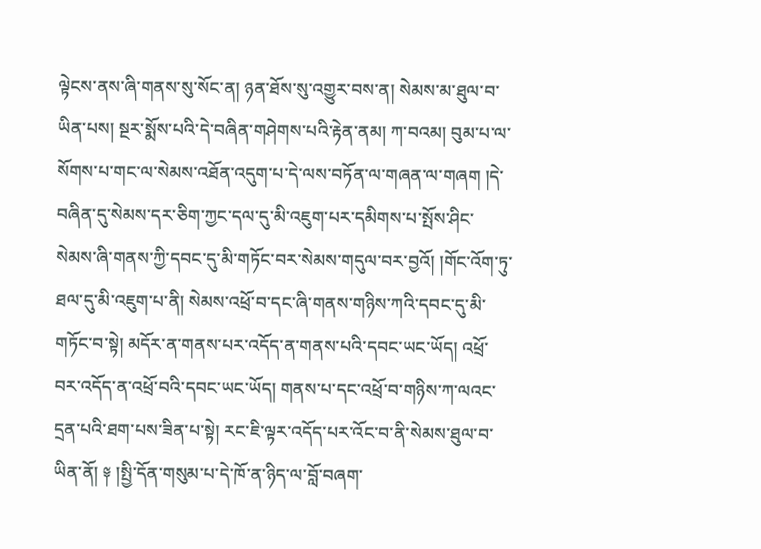ལྟེངས་ནས་ཞི་གནས་སུ་སོང་ན། ཉན་ཐོས་སུ་འགྱུར་བས་ན། སེམས་མ་ཐུལ་བ་ཡིན་པས། སྔར་སྨོས་པའི་དེ་བཞིན་གཤེགས་པའི་རྟེན་ནམ། ཀ་བའམ། བུམ་པ་ལ་སོགས་པ་གང་ལ་སེམས་འཐོན་འདུག་པ་དེ་ལས་བཏོན་ལ་གཞན་ལ་གཞག །དེ་བཞིན་དུ་སེམས་དར་ཅིག་ཀྱང་དལ་དུ་མི་འཇུག་པར་དམིགས་པ་སྤོས་ཤིང་སེམས་ཞི་གནས་ཀྱི་དབང་དུ་མི་གཏོང་བར་སེམས་གདུལ་བར་བྱའོ། །གོང་འོག་ཏུ་ཐལ་དུ་མི་འཇུག་པ་ནི། སེམས་འཕྲོ་བ་དང་ཞི་གནས་གཉིས་ཀའི་དབང་དུ་མི་གཏོང་བ་སྟེ། མདོར་ན་གནས་པར་འདོད་ན་གནས་པའི་དབང་ཡང་ཡོད། འཕྲོ་བར་འདོད་ན་འཕྲོ་བའི་དབང་ཡང་ཡོད། གནས་པ་དང་འཕྲོ་བ་གཉིས་ཀ་ལའང་དྲན་པའི་ཐག་པས་ཟིན་པ་སྟེ། རང་ཇི་ལྟར་འདོད་པར་འོང་བ་ནི་སེམས་ཐུལ་བ་ཡིན་ནོ། ༈ །སྤྱི་དོན་གསུམ་པ་དེ་ཁོ་ན་ཉིད་ལ་བློ་བཞག་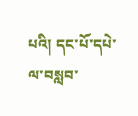པའི། དང་པོ་དཔེ་ལ་བསླབ་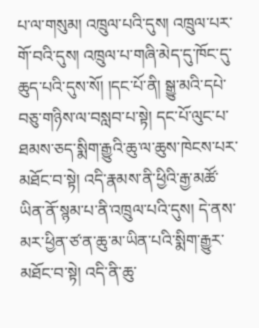པ་ལ་གསུམ། འཁྲུལ་པའི་དུས། འཁྲུལ་པར་གོ་བའི་དུས། འཁྲུལ་པ་གཞི་མེད་དུ་ཁོང་དུ་ཆུད་པའི་དུས་སོ། །དང་པོ་ནི། སྒྱུ་མའི་དཔེ་བཅུ་གཉིས་ལ་བསླབ་པ་སྟེ། དང་པོ་ལུང་པ་ཐམས་ཅད་སྨིག་རྒྱུའི་ཆུ་ལ་ཆུས་ཁེངས་པར་མཐོང་བ་སྟེ། འདི་རྣམས་ནི་ཕྱིའི་རྒྱ་མཚོ་ཡིན་ནོ་སྙམ་པ་ནི་འཁྲུལ་པའི་དུས། དེ་ནས་མར་ཕྱིན་ཙ་ན་ཆུ་མ་ཡིན་པའི་སྨིག་རྒྱུར་མཐོང་བ་སྟེ། འདི་ནི་ཆུ་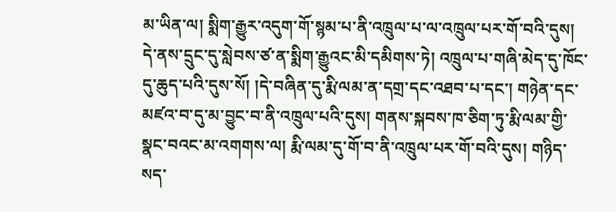མ་ཡིན་ལ། སྨིག་རྒྱུར་འདུག་གོ་སྙམ་པ་ནི་འཁྲུལ་པ་ལ་འཁྲུལ་པར་གོ་བའི་དུས། དེ་ནས་དྲུང་དུ་སླེབས་ཙ་ན་སྨིག་རྒྱུའང་མི་དམིགས་ཏེ། འཁྲུལ་པ་གཞི་མེད་དུ་ཁོང་དུ་ཆུད་པའི་དུས་སོ། །དེ་བཞིན་དུ་རྨི་ལམ་ན་དགྲ་དང་འཐབ་པ་དང་། གཉེན་དང་མཛའ་བ་དུ་མ་བྱུང་བ་ནི་འཁྲུལ་པའི་དུས། གནས་སྐབས་ཁ་ཅིག་ཏུ་རྨི་ལམ་གྱི་སྣང་བའང་མ་འགགས་ལ། རྨི་ལམ་དུ་གོ་བ་ནི་འཁྲུལ་པར་གོ་བའི་དུས། གཉིད་སད་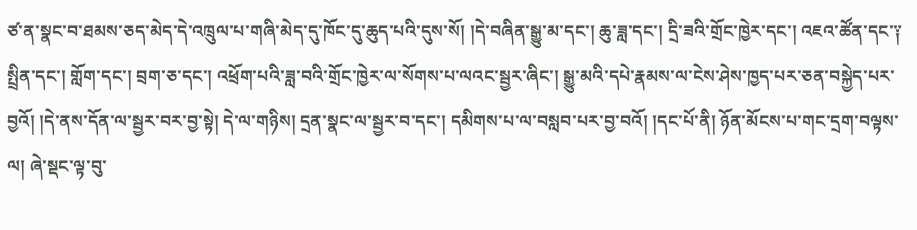ཙ་ན་སྣང་བ་ཐམས་ཅད་མེད་དེ་འཁྲུལ་པ་གཞི་མེད་དུ་ཁོང་དུ་ཆུད་པའི་དུས་སོ། །དེ་བཞིན་སྒྱུ་མ་དང་། ཆུ་ཟླ་དང་། དྲི་ཟའི་གྲོང་ཁྱེར་དང་། འཇའ་ཚོན་དང་༑ སྤྲིན་དང་། གློག་དང་། བྲག་ཅ་དང་། འཕྲོག་པའི་ཟླ་བའི་གྲོང་ཁྱེར་ལ་སོགས་པ་ལའང་སྦྱར་ཞིང་། སྒྱུ་མའི་དཔེ་རྣམས་ལ་ངེས་ཤེས་ཁྱད་པར་ཅན་བསྐྱེད་པར་བྱའོ། །དེ་ནས་དོན་ལ་སྦྱར་བར་བྱ་སྟེ། དེ་ལ་གཉིས། དྲན་སྣང་ལ་སྦྱར་བ་དང་། དམིགས་པ་ལ་བསླབ་པར་བྱ་བའོ། །དང་པོ་ནི། ཉོན་མོངས་པ་གང་དྲག་བལྟས་ལ། ཞེ་སྡང་ལྟ་བུ་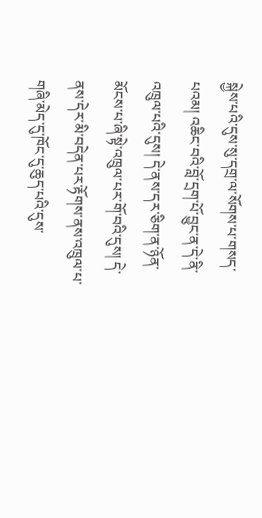སྐྱེས་པའི་དུས་སུ་དགྲ་ལ་སོགས་པ་གསད་པའམ། འཆིང་བའི་བློ་དྲག་པོ་བྱུང་ན་དེ་ནི་འཁྲུལ་པའི་དུས། དེ་ནས་དར་ཅིག་ན་ཉོན་མོངས་པ་ཞི་སྟེ་འཁྲུལ་པར་གོ་བའི་དུས། དེ་ནས་དེར་མི་བདེན་པར་རྟོགས་ནས་འཁྲུལ་པ་གཞི་མེད་དུ་ཁོང་དུ་ཆུད་པའི་དུས་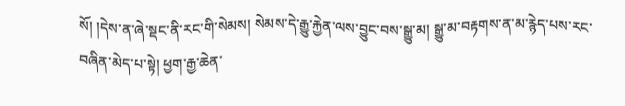སོ། །དེས་ན་ཞེ་སྡང་ནི་རང་གི་སེམས། སེམས་དེ་རྒྱུ་རྐྱེན་ལས་བྱུང་བས་སྒྱུ་མ། སྒྱུ་མ་བརྟགས་ན་མ་རྙེད་པས་རང་བཞིན་མེད་པ་སྟེ། ཕྱག་རྒྱ་ཆེན་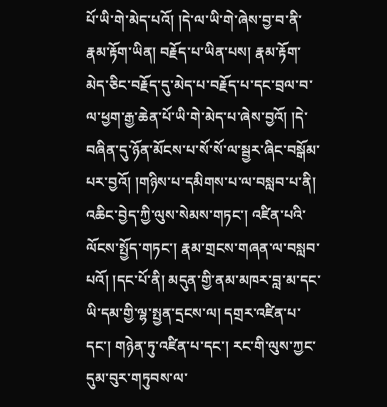པོ་ཡི་གེ་མེད་པའོ། །དེ་ལ་ཡི་གེ་ཞེས་བྱ་བ་ནི་རྣམ་རྟོག་ཡིན། བརྗོད་པ་ཡིན་པས། རྣམ་རྟོག་མེད་ཅིང་བརྗོད་དུ་མེད་པ་བརྗོད་པ་དང་བྲལ་བ་ལ་ཕྱག་རྒྱ་ཆེན་པོ་ཡི་གེ་མེད་པ་ཞེས་བྱའོ། །དེ་བཞིན་དུ་ཉོན་མོངས་པ་སོ་སོ་ལ་སྦྱར་ཞིང་བསྒོམ་པར་བྱའོ། །གཉིས་པ་དམིགས་པ་ལ་བསླབ་པ་ནི། འཆིང་བྱེད་ཀྱི་ལུས་སེམས་གཏང་། འཛིན་པའི་ལོངས་སྤྱོད་གཏང་། རྣམ་གྲངས་གཞན་ལ་བསླབ་པའོ། །དང་པོ་ནི། མདུན་གྱི་ནམ་མཁར་བླ་མ་དང་ཡི་དམ་གྱི་ལྷ་སྤྱན་དྲངས་ལ། དགྲར་འཛིན་པ་དང་། གཉེན་ཏུ་འཛིན་པ་དང་། རང་གི་ལུས་ཀྱང་དུམ་བུར་གཏུབས་ལ་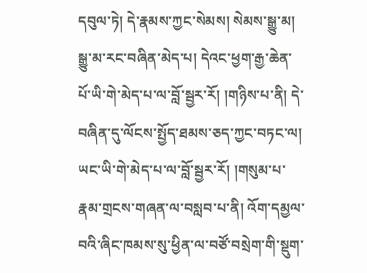དབུལ་ཏེ། དེ་རྣམས་ཀྱང་སེམས། སེམས་སྒྱུ་མ། སྒྱུ་མ་རང་བཞིན་མེད་པ། དེའང་ཕྱག་རྒྱ་ཆེན་པོ་ཡི་གེ་མེད་པ་ལ་བློ་སྦྱར་རོ། །གཉིས་པ་ནི། དེ་བཞིན་དུ་ལོངས་སྤྱོད་ཐམས་ཅད་ཀྱང་བཏང་ལ། ཡང་ཡི་གེ་མེད་པ་ལ་བློ་སྦྱར་རོ། །གསུམ་པ་རྣམ་གྲངས་གཞན་ལ་བསླབ་པ་ནི། འོག་དམྱལ་བའི་ཞིང་ཁམས་སུ་ཕྱིན་ལ་བཙོ་བསྲེག་གི་སྡུག་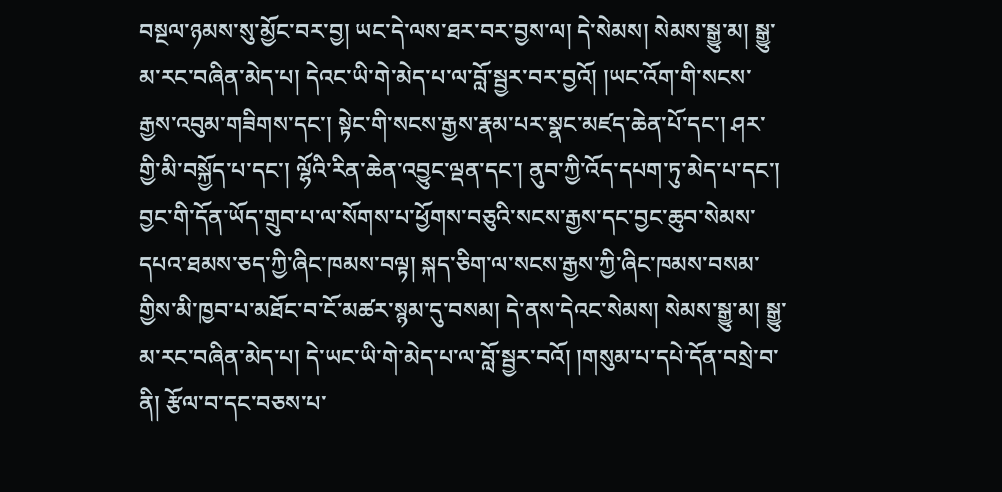བསྔལ་ཉམས་སུ་མྱོང་བར་བྱ། ཡང་དེ་ལས་ཐར་བར་བྱས་ལ། དེ་སེམས། སེམས་སྒྱུ་མ། སྒྱུ་མ་རང་བཞིན་མེད་པ། དེའང་ཡི་གེ་མེད་པ་ལ་བློ་སྦྱར་བར་བྱའོ། །ཡང་འོག་གི་སངས་རྒྱས་འབུམ་གཟིགས་དང་། སྟེང་གི་སངས་རྒྱས་རྣམ་པར་སྣང་མཛད་ཆེན་པོ་དང་། ཤར་གྱི་མི་བསྐྱོད་པ་དང་། ལྷོའི་རིན་ཆེན་འབྱུང་ལྡན་དང་། ནུབ་ཀྱི་འོད་དཔག་ཏུ་མེད་པ་དང་། བྱང་གི་དོན་ཡོད་གྲུབ་པ་ལ་སོགས་པ་ཕྱོགས་བཅུའི་སངས་རྒྱས་དང་བྱང་ཆུབ་སེམས་དཔའ་ཐམས་ཅད་ཀྱི་ཞིང་ཁམས་བལྟ། སྐད་ཅིག་ལ་སངས་རྒྱས་ཀྱི་ཞིང་ཁམས་བསམ་གྱིས་མི་ཁྱབ་པ་མཐོང་བ་ངོ་མཚར་སྙམ་དུ་བསམ། དེ་ནས་དེའང་སེམས། སེམས་སྒྱུ་མ། སྒྱུ་མ་རང་བཞིན་མེད་པ། དེ་ཡང་ཡི་གེ་མེད་པ་ལ་བློ་སྦྱར་བའོ། །གསུམ་པ་དཔེ་དོན་བསྲེ་བ་ནི། རྩོལ་བ་དང་བཅས་པ་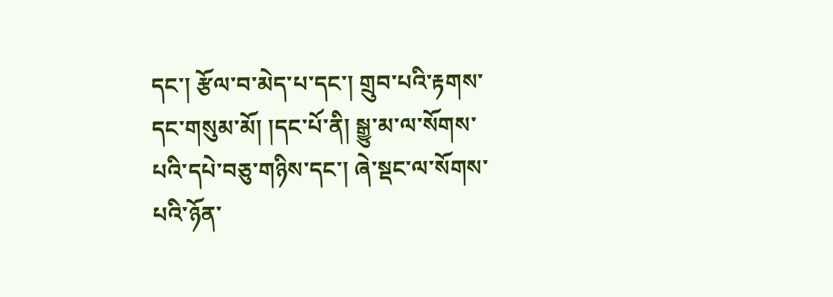དང་། རྩོལ་བ་མེད་པ་དང་། གྲུབ་པའི་རྟགས་དང་གསུམ་མོ། །དང་པོ་ནི། སྒྱུ་མ་ལ་སོགས་པའི་དཔེ་བཅུ་གཉིས་དང་། ཞེ་སྡང་ལ་སོགས་པའི་ཉོན་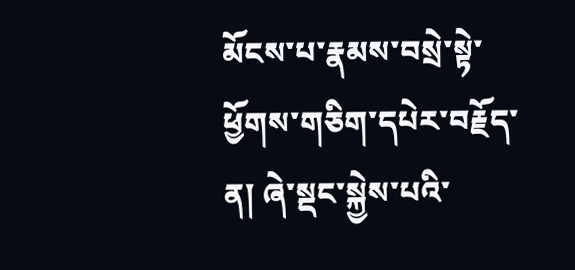མོངས་པ་རྣམས་བསྲེ་སྟེ་ཕྱོགས་གཅིག་དཔེར་བརྗོད་ན། ཞེ་སྡང་སྐྱེས་པའི་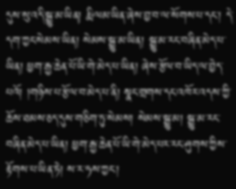དུས་སུ་འདི་སྒྱུ་མ་ཡིན། རྨི་ལམ་ཡིན་ཞེས་བྱ་བ་ལ་སོགས་པ་དང་། དེ་དག་ཀྱང་སེམས་ཡིན། སེམས་སྒྱུ་མ་ཡིན། སྒྱུ་མ་རང་བཞིན་མེད་པ་ཡིན། ཕྱག་རྒྱ་ཆེན་པོ་ཡི་གེ་མེད་པ་ཡིན། ཞེས་རྩོལ་བ་ཡིད་ལ་བྱེད་པའོ། །གཉིས་པ་རྩོལ་བ་མེད་པ་ནི། སྣང་གྲགས་དང་འཁོར་འདས་ཀྱི་ཆོས་ཐམས་ཅད་དུས་གཅིག་ཏུ་སེམས། སེམས་སྒྱུ་མ། སྒྱུ་མ་རང་བཞིན་མེད་པ་ཡིན། ཕྱག་རྒྱ་ཆེན་པོ་ཡི་གེ་མེད་པར་རང་ཤུགས་ཀྱིས་རྟོགས་པ་ཡིན་ཏེ། ས་ར་ཧས་ཀྱང་།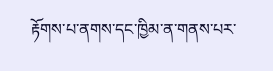རྟོགས་པ་ནགས་དང་ཁྱིམ་ན་གནས་པར་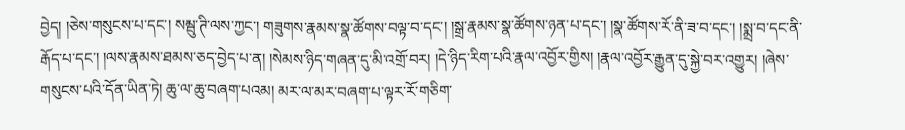བྱེད། །ཅེས་གསུངས་པ་དང་། སམྦུ་ཊི་ལས་ཀྱང་། གཟུགས་རྣམས་སྣ་ཚོགས་བལྟ་བ་དང་། །སྒྲ་རྣམས་སྣ་ཚོགས་ཉན་པ་དང་། །སྣ་ཚོགས་རོ་ནི་ཟ་བ་དང་། །སྨྲ་བ་དང་ནི་རྒོད་པ་དང་། །ལས་རྣམས་ཐམས་ཅད་བྱེད་པ་ན། །སེམས་ཉིད་གཞན་དུ་མི་འགྲོ་བར། །དེ་ཉིད་རིག་པའི་རྣལ་འབྱོར་གྱིས། །རྣལ་འབྱོར་རྒྱུན་དུ་སྐྱེ་བར་འགྱུར། །ཞེས་གསུངས་པའི་དོན་ཡིན་ཏེ། ཆུ་ལ་ཆུ་བཞག་པའམ། མར་ལ་མར་བཞག་པ་ལྟར་རོ་གཅིག་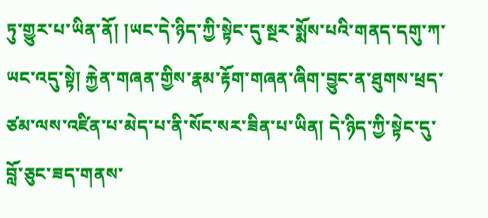ཏུ་གྱུར་པ་ཡིན་ནོ། །ཡང་དེ་ཉིད་ཀྱི་སྟེང་དུ་སྔར་སྨོས་པའི་གནད་དགུ་ཀ་ཡང་འདུ་སྟེ། རྐྱེན་གཞན་གྱིས་རྣམ་རྟོག་གཞན་ཞིག་བྱུང་ན་ཐུགས་ཕྲད་ཙམ་ལས་འཛིན་པ་མེད་པ་ནི་སོང་སར་ཟིན་པ་ཡིན། དེ་ཉིད་ཀྱི་སྟེང་དུ་བློ་ཅུང་ཟད་གནས་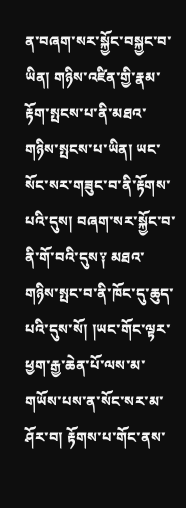ན་བཞག་སར་སྐྱོང་བསྐྱང་བ་ཡིན། གཉིས་འཛིན་གྱི་རྣམ་རྟོག་སྤངས་པ་ནི་མཐའ་གཉིས་སྤངས་པ་ཡིན། ཡང་སོང་སར་གཟུང་བ་ནི་རྟོགས་པའི་དུས། བཞག་སར་སྐྱོང་བ་ནི་གོ་བའི་དུས༑ མཐའ་གཉིས་སྤང་བ་ནི་ཁོང་དུ་ཆུད་པའི་དུས་སོ། །ཡང་གོང་ལྟར་ཕྱག་རྒྱ་ཆེན་པོ་ལས་མ་གཡོས་པས་ན་སོང་སར་མ་ཤོར་བ། རྟོགས་པ་གོང་ནས་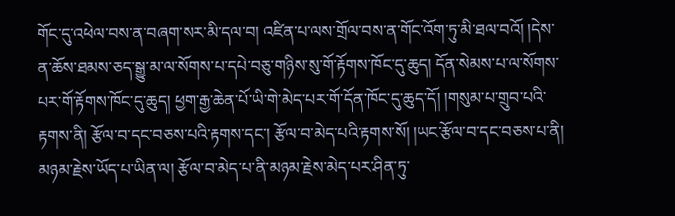གོང་དུ་འཕེལ་བས་ན་བཞག་སར་མི་དལ་བ། འཛིན་པ་ལས་གྲོལ་བས་ན་གོང་འོག་ཏུ་མི་ཐལ་བའོ། །དེས་ན་ཆོས་ཐམས་ཅད་སྒྱུ་མ་ལ་སོགས་པ་དཔེ་བཅུ་གཉིས་སུ་གོ་རྟོགས་ཁོང་དུ་ཆུད། དོན་སེམས་པ་ལ་སོགས་པར་གོ་རྟོགས་ཁོང་དུ་ཆུད། ཕྱག་རྒྱ་ཆེན་པོ་ཡི་གེ་མེད་པར་གོ་དོན་ཁོང་དུ་ཆུད་དོ། །གསུམ་པ་གྲུབ་པའི་རྟགས་ནི། རྩོལ་བ་དང་བཅས་པའི་རྟགས་དང་། རྩོལ་བ་མེད་པའི་རྟགས་སོ། །ཡང་རྩོལ་བ་དང་བཅས་པ་ནི། མཉམ་རྗེས་ཡོད་པ་ཡིན་ལ། རྩོལ་བ་མེད་པ་ནི་མཉམ་རྗེས་མེད་པར་ཤིན་ཏུ་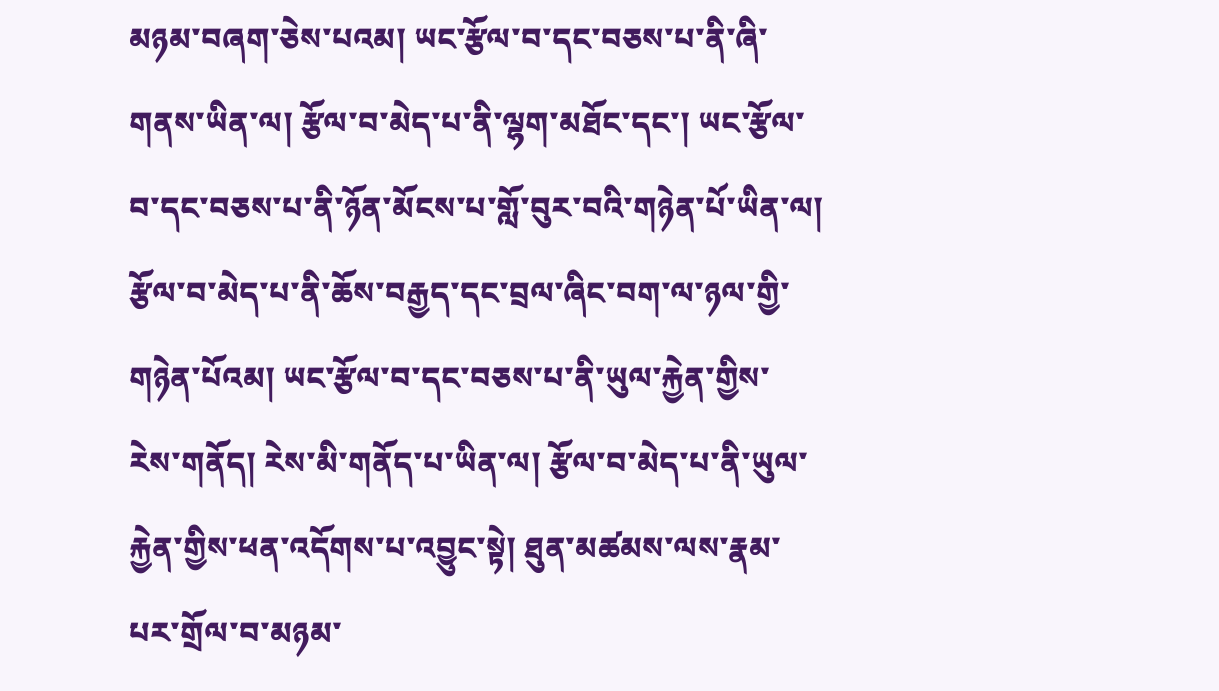མཉམ་བཞག་ཅེས་པའམ། ཡང་རྩོལ་བ་དང་བཅས་པ་ནི་ཞི་གནས་ཡིན་ལ། རྩོལ་བ་མེད་པ་ནི་ལྷག་མཐོང་དང་། ཡང་རྩོལ་བ་དང་བཅས་པ་ནི་ཉོན་མོངས་པ་གློ་བུར་བའི་གཉེན་པོ་ཡིན་ལ། རྩོལ་བ་མེད་པ་ནི་ཆོས་བརྒྱད་དང་བྲལ་ཞིང་བག་ལ་ཉལ་གྱི་གཉེན་པོའམ། ཡང་རྩོལ་བ་དང་བཅས་པ་ནི་ཡུལ་རྐྱེན་གྱིས་རེས་གནོད། རེས་མི་གནོད་པ་ཡིན་ལ། རྩོལ་བ་མེད་པ་ནི་ཡུལ་རྐྱེན་གྱིས་ཕན་འདོགས་པ་འབྱུང་སྟེ། ཐུན་མཚམས་ལས་རྣམ་པར་གྲོལ་བ་མཉམ་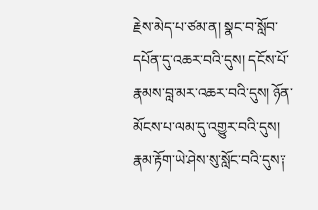རྗེས་མེད་པ་ཙམ་ན། སྣང་བ་སློབ་དཔོན་དུ་འཆར་བའི་དུས། དངོས་པོ་རྣམས་བླ་མར་འཆར་བའི་དུས། ཉོན་མོངས་པ་ལམ་དུ་འགྱུར་བའི་དུས། རྣམ་རྟོག་ཡེ་ཤེས་སུ་སློང་བའི་དུས༑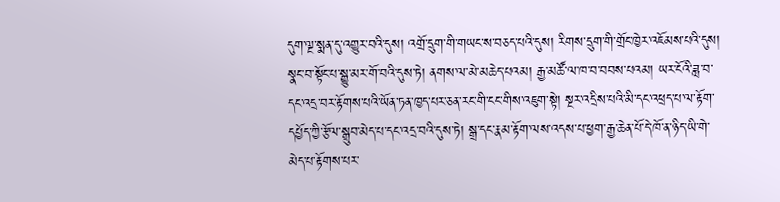དུག་ལྔ་སྨན་དུ་འགྱུར་བའི་དུས། འགྲོ་དྲུག་གི་གཡང་ས་བཅད་པའི་དུས། རིགས་དྲུག་གི་གྲོང་ཁྱེར་འཇོམས་པའི་དུས། སྣང་བ་སྟོང་པ་སྒྱུ་མར་གོ་བའི་དུས་ཏེ། ནགས་ལ་མེ་མཆེད་པའམ། རྒྱ་མཚོ་ལ་ཁ་བ་བབས་པའམ། ཡར་ངོའི་ཟླ་བ་དང་འདྲ་བར་རྟོགས་པའི་ཡོན་ཏན་ཁྱད་པར་ཅན་རང་གི་ངང་གིས་འཇུག་སྟེ། སྔར་འདྲིས་པའི་མི་དང་འཕྲད་པ་ལ་རྟོག་དཔྱོད་ཀྱི་རྩོལ་སྒྲུབ་མེད་པ་དང་འདྲ་བའི་དུས་ཏེ། སྒྲ་དང་རྣམ་རྟོག་ལས་འདས་པ་ཕྱག་རྒྱ་ཆེན་པོ་དེ་ཁོ་ན་ཉིད་ཡི་གེ་མེད་པ་རྟོགས་པར་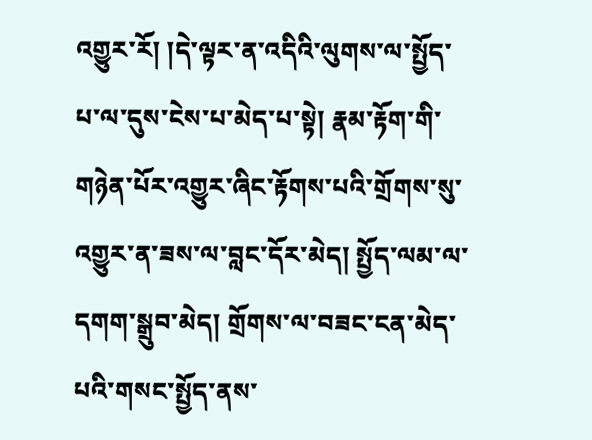འགྱུར་རོ། །དེ་ལྟར་ན་འདིའི་ལུགས་ལ་སྤྱོད་པ་ལ་དུས་ངེས་པ་མེད་པ་སྟེ། རྣམ་རྟོག་གི་གཉེན་པོར་འགྱུར་ཞིང་རྟོགས་པའི་གྲོགས་སུ་འགྱུར་ན་ཟས་ལ་བླང་དོར་མེད། སྤྱོད་ལམ་ལ་དགག་སྒྲུབ་མེད། གྲོགས་ལ་བཟང་ངན་མེད་པའི་གསང་སྤྱོད་ནས་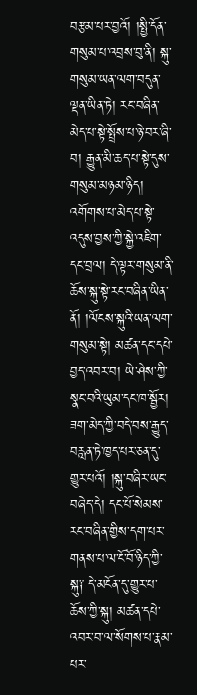བརྩམ་པར་བྱའོ། །སྤྱི་དོན་གསུམ་པ་འབྲས་བུ་ནི། སྐུ་གསུམ་ཡན་ལག་བདུན་ལྡན་ཡིན་ཏེ། རང་བཞིན་མེད་པ་སྟེ་སྤྲོས་པ་ཉེ་བར་ཞི་བ། རྒྱུན་མི་ཆད་པ་སྟེ་དུས་གསུམ་མཉམ་ཉིད། འགོགས་པ་མེད་པ་སྟེ་འདུས་བྱས་ཀྱི་སྐྱེ་འཇིག་དང་བྲལ། དེ་ལྟར་གསུམ་ནི་ཆོས་སྐུ་སྟེ་རང་བཞིན་ཡིན་ནོ། །ལོངས་སྐུའི་ཡན་ལག་གསུམ་སྟེ། མཚན་དང་དཔེ་བྱད་འབར་བ། ཡེ་ཤེས་ཀྱི་སྣང་བའི་ཡུམ་དང་ཁ་སྦྱོར། ཟག་མེད་ཀྱི་བདེ་བས་རྒྱུད་བརླན་ཏེ་ཁྱད་པར་ཅན་དུ་གྱུར་པའོ། །སྐུ་བཞིར་ཡང་བཞེད་དེ། དང་པོ་སེམས་རང་བཞིན་གྱིས་དག་པར་གནས་པ་ལ་ངོ་བོ་ཉིད་ཀྱི་སྐུ༑ དེ་མངོན་དུ་གྱུར་པ་ཆོས་ཀྱི་སྐུ། མཚན་དཔེ་འབར་བ་ལ་སོགས་པ་རྣམ་པར་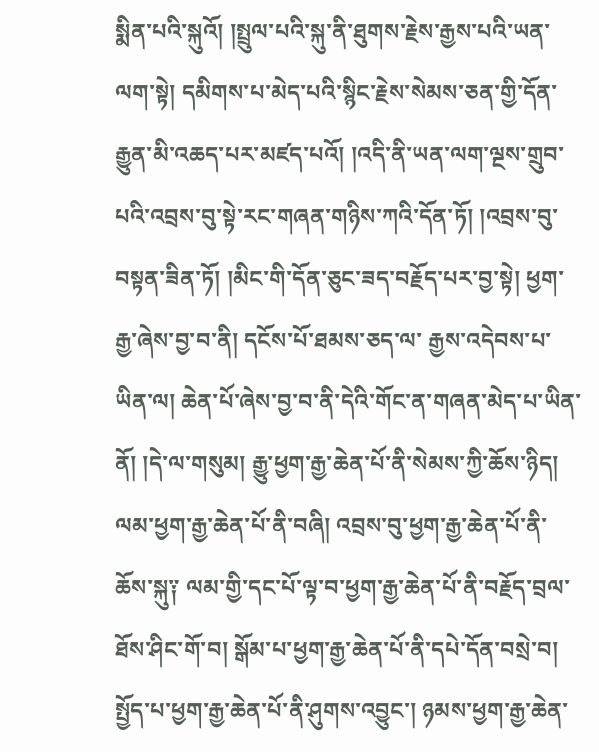སྨིན་པའི་སྐུའོ། །སྤྲུལ་པའི་སྐུ་ནི་ཐུགས་རྗེས་རྒྱས་པའི་ཡན་ལག་སྟེ། དམིགས་པ་མེད་པའི་སྙིང་རྗེས་སེམས་ཅན་གྱི་དོན་རྒྱུན་མི་འཆད་པར་མཛད་པའོ། །འདི་ནི་ཡན་ལག་ལྔས་གྲུབ་པའི་འབྲས་བུ་སྟེ་རང་གཞན་གཉིས་ཀའི་དོན་ཏོ། །འབྲས་བུ་བསྟན་ཟིན་ཏོ། །མིང་གི་དོན་ཅུང་ཟད་བརྗོད་པར་བྱ་སྟེ། ཕྱག་རྒྱ་ཞེས་བྱ་བ་ནི། དངོས་པོ་ཐམས་ཅད་ལ་ རྒྱས་འདེབས་པ་ཡིན་ལ། ཆེན་པོ་ཞེས་བྱ་བ་ནི་དེའི་གོང་ན་གཞན་མེད་པ་ཡིན་ནོ། །དེ་ལ་གསུམ། རྒྱུ་ཕྱག་རྒྱ་ཆེན་པོ་ནི་སེམས་ཀྱི་ཆོས་ཉིད། ལམ་ཕྱག་རྒྱ་ཆེན་པོ་ནི་བཞི། འབྲས་བུ་ཕྱག་རྒྱ་ཆེན་པོ་ནི་ཆོས་སྐུ༑ ལམ་གྱི་དང་པོ་ལྟ་བ་ཕྱག་རྒྱ་ཆེན་པོ་ནི་བརྗོད་བྲལ་ཐོས་ཤིང་གོ་བ། སྒོམ་པ་ཕྱག་རྒྱ་ཆེན་པོ་ནི་དཔེ་དོན་བསྲེ་བ། སྤྱོད་པ་ཕྱག་རྒྱ་ཆེན་པོ་ནི་ཤུགས་འབྱུང་། ཉམས་ཕྱག་རྒྱ་ཆེན་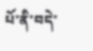པོ་ནི་བདེ་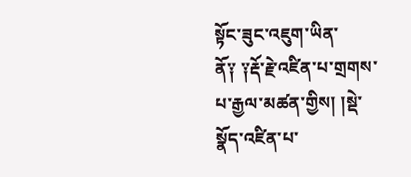སྟོང་ཟུང་འཇུག་ཡིན་ནོ༑ ༑རྡོ་རྗེ་འཛིན་པ་གྲགས་པ་རྒྱལ་མཚན་གྱིས། །སྡེ་སྣོད་འཛིན་པ་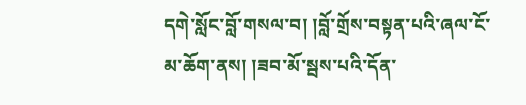དགེ་སློང་བློ་གསལ་བ། །བློ་གྲོས་བསྟན་པའི་ཞལ་ངོ་མ་ཆོག་ནས། །ཟབ་མོ་སྦས་པའི་དོན་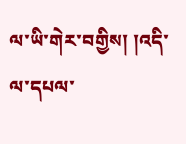ལ་ཡི་གེར་བགྱིས། །འདི་ལ་དཔལ་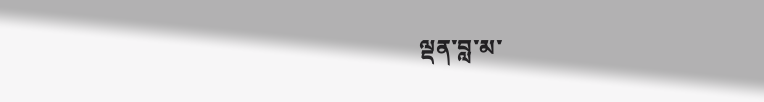ལྡན་བླ་མ་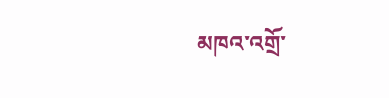མཁའ་འགྲོ་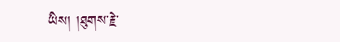ཡིས། །ཐུགས་རྗེ་